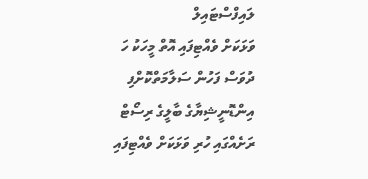ލައިފްސްޓައިލް
ވަޅަކަށް ވެއްޓިފައި އޮތް މީހަކު ހަ ދުވަސް ފަހުން ސަލާމަތްކޮށްފި
އިންޑޮނީޝިޔާގެ ބާލީގެ ރިސޯޓް ރަށެއްގައި ހުރި ވަޅަކަށް ވެއްޓިފައި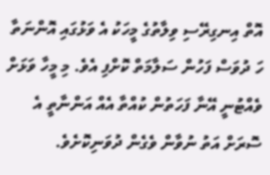އޮތް އިނގިރޭސި ވިލާތުގެ މީހަކު އެ ވަޅުގައި އޮންނަތާ ހަ ދުވަސް ފަހުން ސަލާމަތް ކޮށްފި އެވެ. މި މީހާ ވަޅަށް ވެއްޓުނީ އޭނާ ފަހަތުން ކުއްތާ އެއް އަންނާތީ އެ ސޮރަށް އަތު ނުވާން ވެގެން ދުވަނިކޮށެވެ.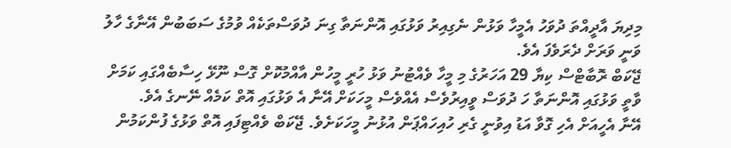މިދިޔަ އާދީއްތަ ދުވަހު އެމީހާ ވަޅުން ނެގިއިރު ވަޅުގައި އޮންނަތާ ގިނަ ދުވަސްތަކެއް ވުމުގެ ސަބަބުން އޭނާގެ ހާލު ވަނީ ވަރަށް ދެރަވެފަ އެވެ.
ޖޭކަބް ރޮބާޓްސް ކިޔާ 29 އަހަރުގެ މި މީހާ ވެއްޓުނު ވަޅު ހުރީ މީހުން އާއްމުކޮށް ގޮސް ނޫޅޭ ހިސާބެއްގައި ކަމަށް ވާތީ ވަޅުގައި އޮންނަތާ ހަ ދުވަސް ވީއިރުވެސް އެއްވެސް މީހަކަށް އޭނާ އެ ވަޅުގައި އޮތް ކަމެއް ނޭނގެ އެވެ.
އޭނާ އެހީއަށް އެހި ގޮވާ އަޑު އިވުނީ ގެރި ހުއިހައްޕަން އުޅުނު މީހަކަށެވެ. ޖޭކަބް ވެއްޓިފައި އޮތް ވަޅުގެ ފުންކަމުން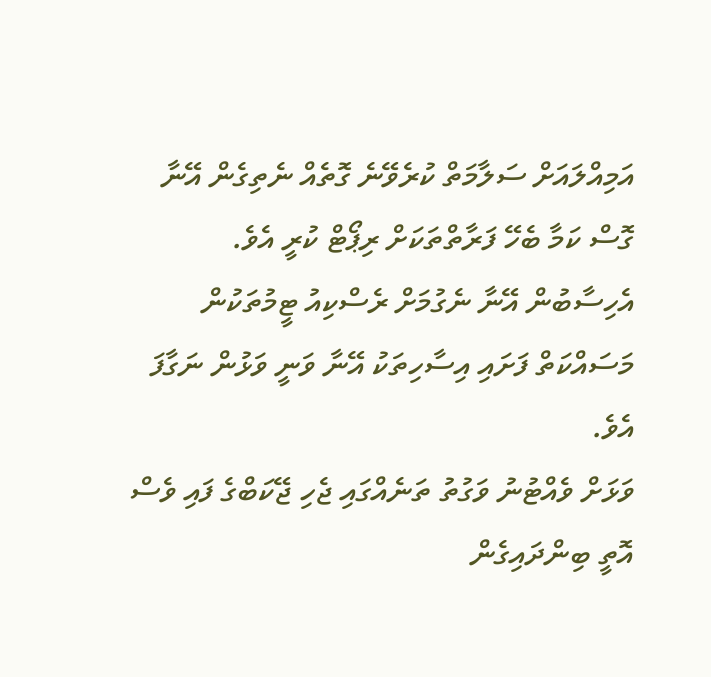އަމިއްލައަށް ސަލާމަތް ކުރެވޭނެ ގޮތެއް ނެތިގެން އޭނާ ގޮސް ކަމާ ބެހޭ ފަރާތްތަކަށް ރިޕޯޓް ކުރީ އެވެ. އެހިސާބުން އޭނާ ނެގުމަށް ރެސްކިއު ޓީމުތަކުން މަސައްކަތް ފަށައި އިސާހިތަކު އޭނާ ވަނީ ވަޅުން ނަގާފަ އެވެ.
ވަޅަށް ވެއްޓުނު ވަގުތު ތަނެއްގައި ޖެހި ޖޭކަބްގެ ފައި ވެސް އޮތީ ބިންދައިގެން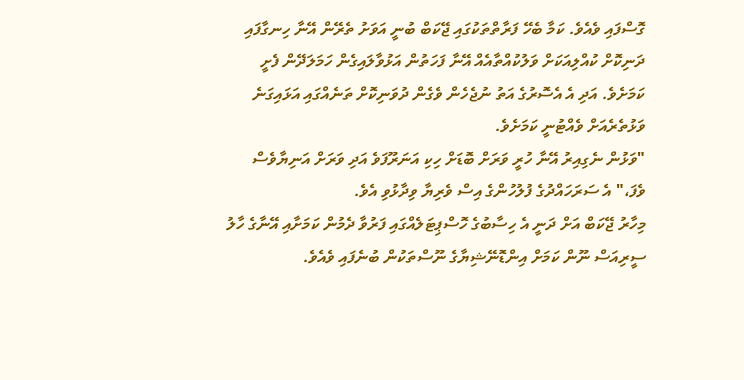ގޮސްފައި ވެއެވެ. ކަމާ ބެހޭ ފަރާތްތަކުގައި ޖޭކަބް ބުނީ އަވަށު ތެރޭން އޭނާ ހިނގާފައި ދަނިކޮށް ކުއްލިއަކަށް ވަލުކުއްތާއެއް އޭނާ ފަހަތުން އަޅުވާލައިގެން ހަމަލަދޭން ފެށީ ކަމަށެވެ. އަދި އެ އެސޮރުގެ އަތު ނުޖެހެން ވެގެން ދުވަނިކޮށް ތަނެއްގައި އަޅައިގަނެ ވަޅުތެރެއަށް ވެއްޓުނީ ކަމަށެވެ.
"ވަޅުން ނެގިއިރު އޭނާ ހުރީ ވަރަށް ބޮޑަށް ހިކި އަނަރޫފަވެ އަދި ވަރަށް އަނިޔާވެސް ވެފަ،" އެ ސަރަހައްދުގެ ފުލުހުންގެ އިސް ވެރިޔާ ވިދާޅުވި އެވެ.
މިހާރު ޖޭކަބް އަށް ދަނީ އެ ހިސާބުގެ ހޮސްޕިޓަލެއްގައި ފަރުވާ ދެމުން ކަމަށާއި އޭނާގެ ހާލު ސީރިއަސް ނޫން ކަމަށް އިންޑޮނޭޝިޔާގެ ނޫސްތަކުން ބުނެފައި ވެއެވެ.